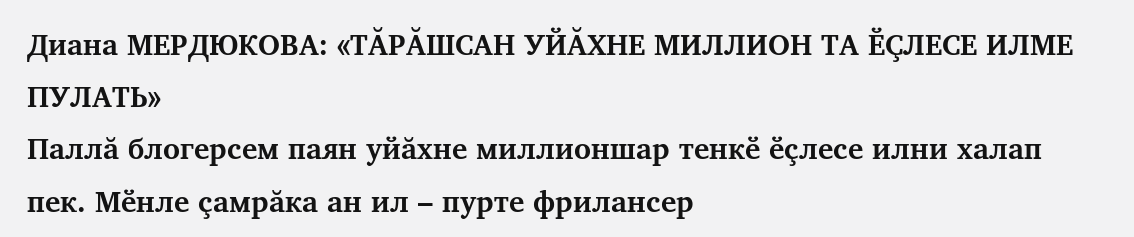Диана МЕРДЮКОВА: «ТĂРĂШСАН УЙĂХНЕ МИЛЛИОН ТА ӖÇЛЕСЕ ИЛМЕ ПУЛАТЬ»
Паллă блогерсем паян уйăхне миллионшар тенкӗ ӗçлесе илни халап пек. Мӗнле çамрăка ан ил – пурте фрилансер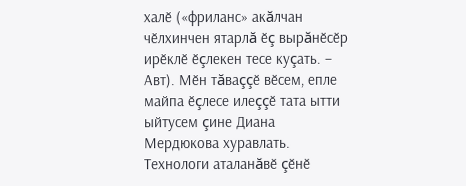халӗ («фриланс» акăлчан чӗлхинчен ятарлă ӗç вырăнӗсӗр ирӗклӗ ӗçлекен тесе куçать. – Авт). Мӗн тăваççӗ вӗсем, епле майпа ӗçлесе илеççӗ тата ытти ыйтусем çине Диана Мердюкова хуравлать.
Технологи аталанăвӗ çӗнӗ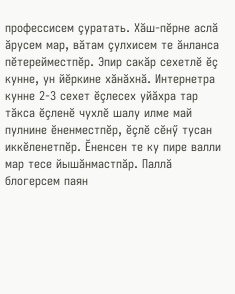профессисем çуратать. Хăш-пӗрне аслă ăрусем мар, вăтам çулхисем те ăнланса пӗтерейместпӗр. Эпир сакăр сехетлӗ ӗç кунне, ун йӗркине хăнăхнă. Интернетра кунне 2-3 сехет ӗçлесех уйăхра тар тăкса ӗçленӗ чухлӗ шалу илме май пулнине ӗненместпӗр, ӗçлӗ сӗнӳ тусан иккӗленетпӗр. Ӗненсен те ку пире валли мар тесе йышăнмастпăр. Паллă блогерсем паян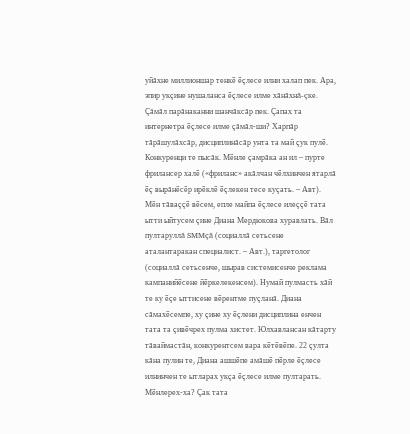уйăхне миллионшар тенкӗ ӗçлесе илни халап пек. Ара, эпир укçине нушаланса ӗçлесе илме хăнăхнă-çке. Çăмăл парăнаканни шанчăксăр пек. Çапах та интернетра ӗçлесе илме çăмăл-ши? Харпăр тăрăшулăхсăр, дисциплинăсăр унта та май çук пулӗ. Конкуренци те пысăк. Мӗнле çамрăка ан ил – пурте фрилансер халӗ («фриланс» акăлчан чӗлхинчен ятарлă ӗç вырăнӗсӗр ирӗклӗ ӗçлекен тесе куçать. – Авт). Мӗн тăваççӗ вӗсем, епле майпа ӗçлесе илеççӗ тата ытти ыйтусем çине Диана Мердюкова хуравлать. Вăл пултаруллă SMMçă (социаллă сетьсене аталантаракан специалист. – Авт.), таргетолог (социаллă сетьсенче, шырав системисенче реклама кампанийӗсене йӗркелекенсем). Нумай пулмасть хăй те ку ӗçе ыттисене вӗрентме пуçланă. Диана сăмахӗсемпе, ху çине ху ӗçлени дисциплина енчен тата та çивӗчрех пулма хистет. Юлхавлансан кăтарту тăваймастăн, конкурентсем вара кӗтӗвӗпе. 22 çулта кăна пулин те, Диана ашшӗпе амăшӗ пӗрле ӗçлесе илнинчен те ытларах укçа ӗçлесе илме пултарать. Мӗнлерех-ха? Çак тата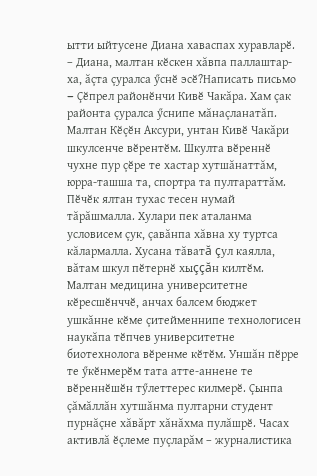ытти ыйтусене Диана хаваспах хуравларӗ.
– Диана, малтан кӗскен хăвпа паллаштар-ха, ăçта çуралса ӳснӗ эсӗ?Написать письмо
– Çӗпрел районӗнчи Кивӗ Чакăра. Хам çак районта çуралса ӳснипе мăнаçланатăп. Малтан Кӗçӗн Аксури, унтан Кивӗ Чакăри шкулсенче вӗрентӗм. Шкулта вӗреннӗ чухне пур çӗре те хастар хутшăнаттăм, юрра-ташша та, спортра та пултараттăм. Пӗчӗк ялтан тухас тесен нумай тăрăшмалла. Хулари пек аталанма условисем çук, çавăнпа хăвна ху туртса кăлармалла. Хусана тăватă çул каялла, вăтам шкул пӗтернӗ хыççăн килтӗм. Малтан медицина университетне кӗресшӗнччӗ, анчах балсем бюджет ушкăнне кӗме çитейменнипе технологисен наукăпа тӗпчев университетне биотехнолога вӗренме кӗтӗм. Уншăн пӗрре те ӳкӗнмерӗм тата атте-аннене те вӗреннӗшӗн тӳлеттерес килмерӗ. Çынпа çăмăллăн хутшăнма пултарни студент пурнăçне хăвăрт хăнăхма пулăшрӗ. Часах активлă ӗçлеме пуçларăм – журналистика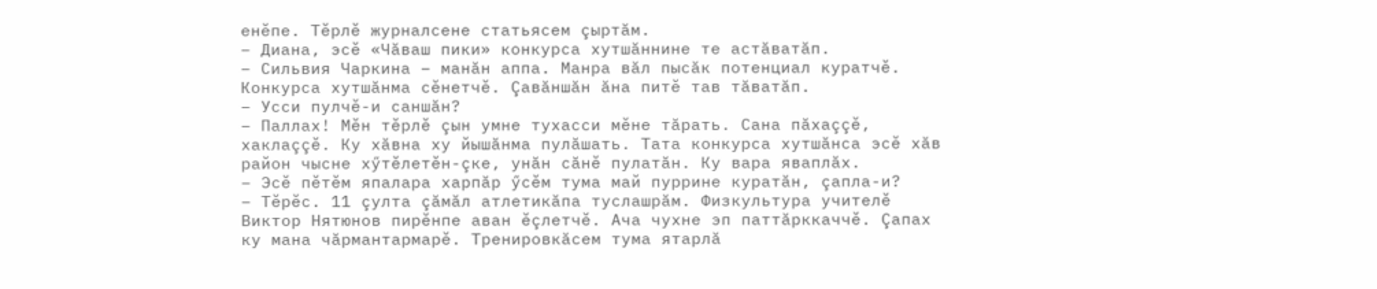енӗпе. Тӗрлӗ журналсене статьясем çыртăм.
– Диана, эсӗ «Чăваш пики» конкурса хутшăннине те астăватăп.
– Сильвия Чаркина – манăн аппа. Манра вăл пысăк потенциал куратчӗ. Конкурса хутшăнма сӗнетчӗ. Çавăншăн ăна питӗ тав тăватăп.
– Усси пулчӗ-и саншăн?
– Паллах! Мӗн тӗрлӗ çын умне тухасси мӗне тăрать. Сана пăхаççӗ, хаклаççӗ. Ку хăвна ху йышăнма пулăшать. Тата конкурса хутшăнса эсӗ хăв район чысне хӳтӗлетӗн-çке, унăн сăнӗ пулатăн. Ку вара яваплăх.
– Эсӗ пӗтӗм япалара харпăр ӳсӗм тума май пуррине куратăн, çапла-и?
– Тӗрӗс. 11 çулта çăмăл атлетикăпа туслашрăм. Физкультура учителӗ Виктор Нятюнов пирӗнпе аван ӗçлетчӗ. Ача чухне эп паттăрккаччӗ. Çапах ку мана чăрмантармарӗ. Тренировкăсем тума ятарлă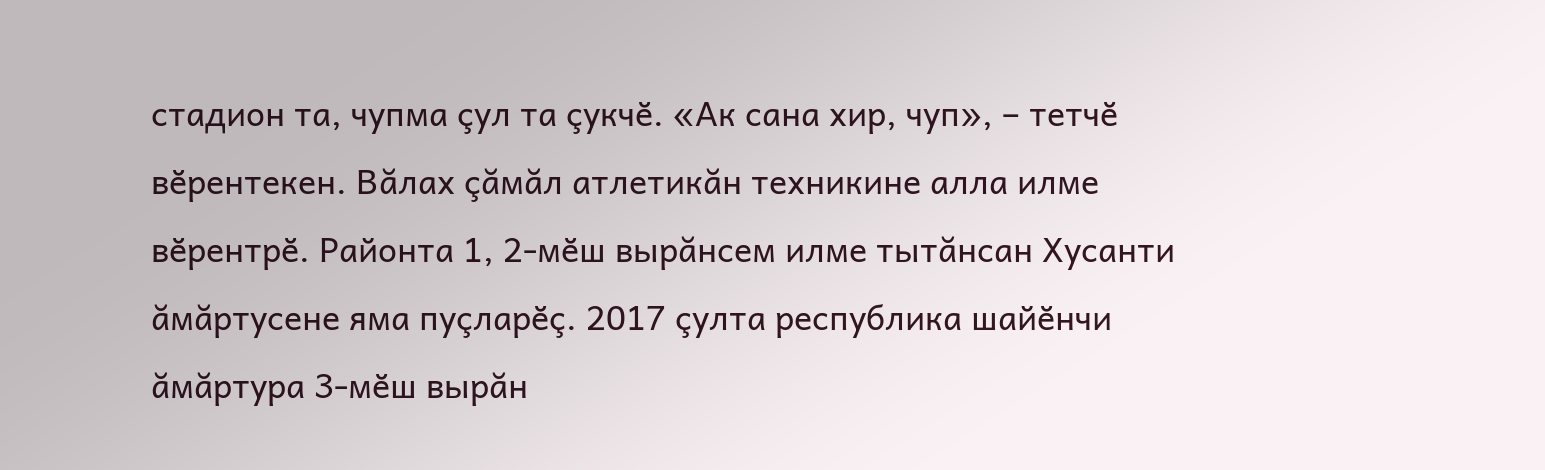стадион та, чупма çул та çукчӗ. «Ак сана хир, чуп», – тетчӗ вӗрентекен. Вăлах çăмăл атлетикăн техникине алла илме вӗрентрӗ. Районта 1, 2-мӗш вырăнсем илме тытăнсан Хусанти ăмăртусене яма пуçларӗç. 2017 çулта республика шайӗнчи ăмăртура 3-мӗш вырăн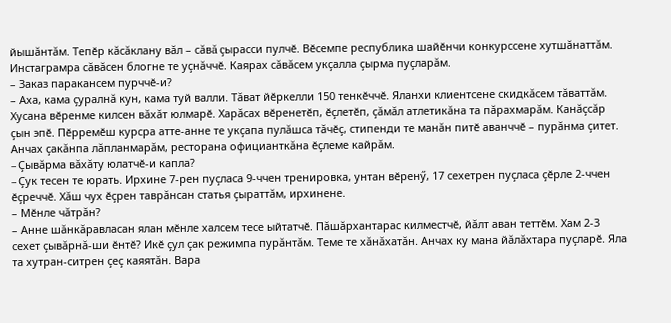йышăнтăм. Тепӗр кăсăклану вăл – сăвă çырасси пулчӗ. Вӗсемпе республика шайӗнчи конкурссене хутшăнаттăм. Инстаграмра сăвăсен блогне те уçнăччӗ. Каярах сăвăсем укçалла çырма пуçларăм.
– Заказ паракансем пурччӗ-и?
– Аха, кама çуралнă кун, кама туй валли. Тăват йӗркелли 150 тенкӗччӗ. Яланхи клиентсене скидкăсем тăваттăм. Хусана вӗренме килсен вăхăт юлмарӗ. Харăсах вӗренетӗп, ӗçлетӗп, çăмăл атлетикăна та пăрахмарăм. Канăçсăр çын эпӗ. Пӗрремӗш курсра атте-анне те укçапа пулăшса тăчӗç, стипенди те манăн питӗ аванччӗ – пурăнма çитет. Анчах çакăнпа лăпланмарăм, ресторана официанткăна ӗçлеме кайрăм.
– Çывăрма вăхăту юлатчӗ-и капла?
– Çук тесен те юрать. Ирхине 7-рен пуçласа 9-ччен тренировка, унтан вӗренӳ, 17 сехетрен пуçласа çӗрле 2-ччен ӗçреччӗ. Хăш чух ӗçрен таврăнсан статья çыраттăм, ирхинене.
– Мӗнле чăтрăн?
– Анне шăнкăравласан ялан мӗнле халсем тесе ыйтатчӗ. Пăшăрхантарас килместчӗ, йăлт аван теттӗм. Хам 2-3 сехет çывăрнă-ши ӗнтӗ? Икӗ çул çак режимпа пурăнтăм. Теме те хăнăхатăн. Анчах ку мана йăлăхтара пуçларӗ. Яла та хутран-ситрен çеç каяятăн. Вара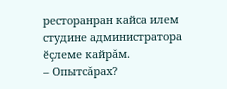ресторанран кайса илем студине администратора ӗçлеме кайрăм.
– Опытсăрах?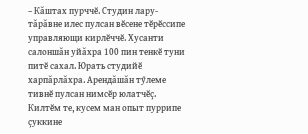– Кăштах пурччӗ. Студин лару-тăрăвне илес пулсан вӗсене тӗрӗссипе управляющи кирлӗччӗ. Хусанти салоншăн уйăхра 100 пин тенкӗ туни питӗ сахал. Юрать студийӗ харпăрлăхра. Арендăшăн тӳлеме тивнӗ пулсан нимсӗр юлатчӗç. Килтӗм те, кусем ман опыт пуррипе çуккине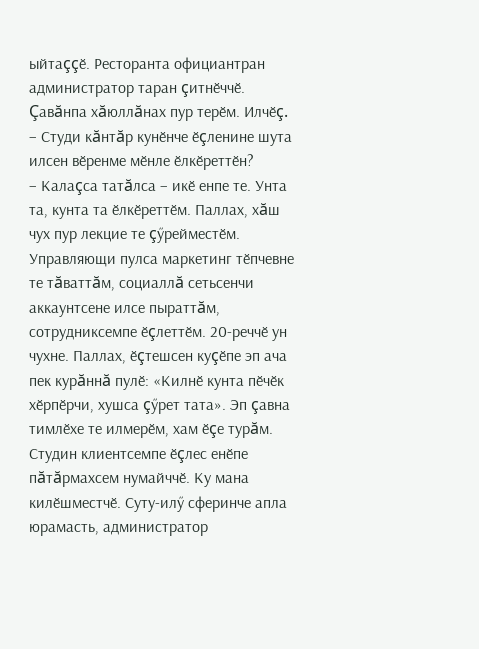ыйтаççӗ. Ресторанта официантран администратор таран çитнӗччӗ. Çавăнпа хăюллăнах пур терӗм. Илчӗç.
– Студи кăнтăр кунӗнче ӗçленине шута илсен вӗренме мӗнле ӗлкӗреттӗн?
– Калаçса татăлса – икӗ енпе те. Унта та, кунта та ӗлкӗреттӗм. Паллах, хăш чух пур лекцие те çӳрейместӗм. Управляющи пулса маркетинг тӗпчевне те тăваттăм, социаллă сетьсенчи аккаунтсене илсе пыраттăм, сотрудниксемпе ӗçлеттӗм. 20-реччӗ ун чухне. Паллах, ӗçтешсен куçӗпе эп ача пек курăннă пулӗ: «Килнӗ кунта пӗчӗк хӗрпӗрчи, хушса çӳрет тата». Эп çавна тимлӗхе те илмерӗм, хам ӗçе турăм. Студин клиентсемпе ӗçлес енӗпе пăтăрмахсем нумайччӗ. Ку мана килӗшместчӗ. Суту-илӳ сферинче апла юрамасть, администратор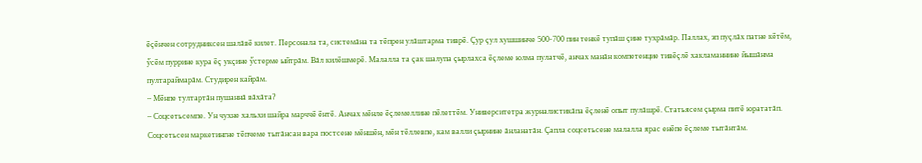ӗçӗнчен сотрудниксен шалăвӗ килет. Персонала та, системăна та тӗпрен улăштарма тиврӗ. Çур çул хушшинче 500-700 пин тенкӗ тупăш çине тухрăмăр. Паллах, эп пуçлăх патне кӗтӗм, ӳсӗм пуррине кура ӗç укçине ӳстерме ыйтрăм. Вăл килӗшмерӗ. Малалла та çак шалупа çырлахса ӗçлеме юлма пулатчӗ, анчах манăн компетенцие тивӗçлӗ хакламаннине йышăнма пултараймарăм. Студирен кайрăм.
– Мӗнпе тултартăн пушаннă вăхăта?
– Соцсетьсемпе. Ун чухне хальхи шайра марччӗ ӗнтӗ. Анчах мӗнле ӗçлемеллине пӗлеттӗм. Университетра журналистикăпа ӗçленӗ опыт пулăшрӗ. Статьясем çырма питӗ юрататăп. Соцсетьсен маркетингне тӗпчеме тытăнсан вара постсене мӗншӗн, мӗн тӗллевпе, кам валли çырнине ăнланатăн. Çапла соцсетьсене малалла ярас енӗпе ӗçлеме тытăнтăм.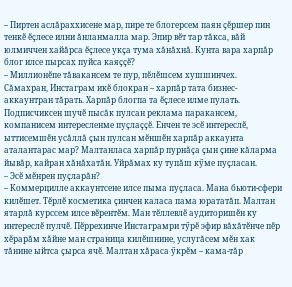– Пиртен аслăраххисене мар, пире те блогерсем паян çӗршер пин тенкӗ ӗçлесе илни ăнланмалла мар. Эпир вӗт тар тăкса, вăй юлмиччен хайăрса ӗçлесе укçа тума хăнăхнă. Кунта вара харпăр блог илсе пырсах пуйса каяççӗ?
– Миллионӗпе тăвакансем те пур, пӗлӗшсем хушшинчех. Сăмахран, Инстаграм икӗ блокран – харпăр тата бизнес-аккаунтран тăрать. Харпăр блогпа та ӗçлесе илме пулать. Подписчиксен шучӗ пысăк пулсан реклама паракансем, компанисем интересленме пуçлаççӗ. Енчен те эсӗ интереслӗ, ыттисемшӗн усăллă çын пулсан мӗншӗн харпăр аккаунта аталантарас мар? Малтанласа харпăр пурнăçа çын çине кăларма йывăр, кайран хăнăхатăн. Уйрăмах ку тупăш кӳме пуçласан.
– Эсӗ мӗнрен пуçларăн?
– Коммерцилле аккаунтсене илсе пыма пуçласа. Мана бьюти-сфери килӗшет. Тӗрлӗ косметика çинчен каласа пама юрататăп. Малтан ятарлă курссем илсе вӗрентӗм. Ман тӗллевлӗ аудиторишӗн ку интереслӗ пулчӗ. Пӗррехинче Инстаграмри тӳрӗ эфир вăхăтӗнче пӗр хӗрарăм хăйне ман страница килӗшнине, услугăсем мӗн хак тăнине ыйтса çырса ячӗ. Малтан хăраса ӳкрӗм – кама-тăр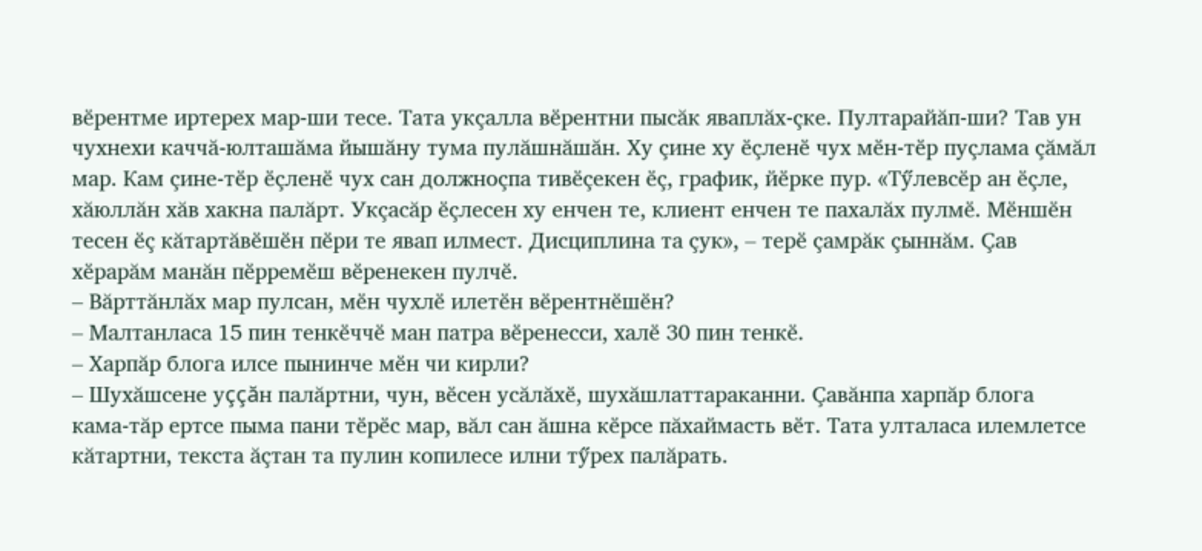вӗрентме иртерех мар-ши тесе. Тата укçалла вӗрентни пысăк яваплăх-çке. Пултарайăп-ши? Тав ун чухнехи каччă-юлташăма йышăну тума пулăшнăшăн. Ху çине ху ӗçленӗ чух мӗн-тӗр пуçлама çăмăл мар. Кам çине-тӗр ӗçленӗ чух сан должноçпа тивӗçекен ӗç, график, йӗрке пур. «Тӳлевсӗр ан ӗçле, хăюллăн хăв хакна палăрт. Укçасăр ӗçлесен ху енчен те, клиент енчен те пахалăх пулмӗ. Мӗншӗн тесен ӗç кăтартăвӗшӗн пӗри те явап илмест. Дисциплина та çук», – терӗ çамрăк çыннăм. Çав хӗрарăм манăн пӗрремӗш вӗренекен пулчӗ.
– Вăрттăнлăх мар пулсан, мӗн чухлӗ илетӗн вӗрентнӗшӗн?
– Малтанласа 15 пин тенкӗччӗ ман патра вӗренесси, халӗ 30 пин тенкӗ.
– Харпăр блога илсе пынинче мӗн чи кирли?
– Шухăшсене уççăн палăртни, чун, вӗсен усăлăхӗ, шухăшлаттараканни. Çавăнпа харпăр блога кама-тăр ертсе пыма пани тӗрӗс мар, вăл сан ăшна кӗрсе пăхаймасть вӗт. Тата улталаса илемлетсе кăтартни, текста ăçтан та пулин копилесе илни тӳрех палăрать.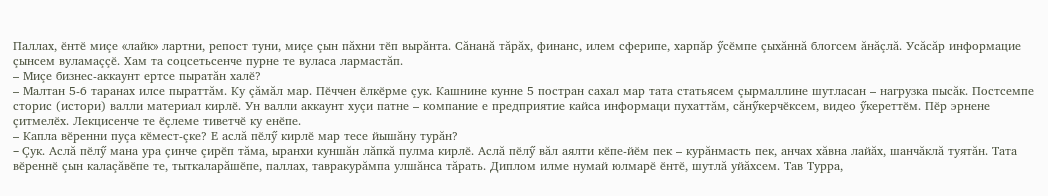Паллах, ӗнтӗ миçе «лайк» лартни, репост туни, миçе çын пăхни тӗп вырăнта. Сăнанă тăрăх, финанс, илем сферипе, харпăр ӳсӗмпе çыхăннă блогсем ăнăçлă. Усăсăр информацие çынсем вуламаççӗ. Хам та соцсетьсенче пурне те вуласа лармастăп.
– Миçе бизнес-аккаунт ертсе пыратăн халӗ?
– Малтан 5-6 таранах илсе пыраттăм. Ку çăмăл мар. Пӗччен ӗлкӗрме çук. Кашнине кунне 5 постран сахал мар тата статьясем çырмаллине шутласан – нагрузка пысăк. Постсемпе сторис (истори) валли материал кирлӗ. Ун валли аккаунт хуçи патне – компание е предприятие кайса информаци пухаттăм, сăнӳкерчӗксем, видео ӳкереттӗм. Пӗр эрнене çитмелӗх. Лекцисенче те ӗçлеме тиветчӗ ку енӗпе.
– Капла вӗренни пуçа кӗмест-çке? Е аслă пӗлӳ кирлӗ мар тесе йышăну турăн?
– Çук. Аслă пӗлӳ мана ура çинче çирӗп тăма, ыранхи куншăн лăпкă пулма кирлӗ. Аслă пӗлӳ вăл аялти кӗпе-йӗм пек – курăнмасть пек, анчах хăвна лайăх, шанчăклă туятăн. Тата вӗреннӗ çын калаçăвӗпе те, тыткаларăшӗпе, паллах, тавракурăмпа улшăнса тăрать. Диплом илме нумай юлмарӗ ӗнтӗ, шутлă уйăхсем. Тав Турра,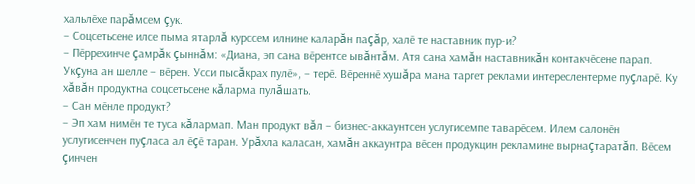хальлӗхе парăмсем çук.
– Соцсетьсене илсе пыма ятарлă курссем илнине каларăн паçăр, халӗ те наставник пур-и?
– Пӗррехинче çамрăк çыннăм: «Диана, эп сана вӗрентсе ывăнтăм. Атя сана хамăн наставникăн контакчӗсене парап. Укçуна ан шелле – вӗрен. Усси пысăкрах пулӗ», – терӗ. Вӗреннӗ хушăра мана таргет реклами интереслентерме пуçларӗ. Ку хăвăн продуктна соцсетьсене кăларма пулăшать.
– Сан мӗнле продукт?
– Эп хам нимӗн те туса кăлармап. Ман продукт вăл – бизнес-аккаунтсен услугисемпе таварӗсем. Илем салонӗн услугисенчен пуçласа ал ӗçӗ таран. Урăхла каласан, хамăн аккаунтра вӗсен продукцин рекламине вырнаçтаратăп. Вӗсем çинчен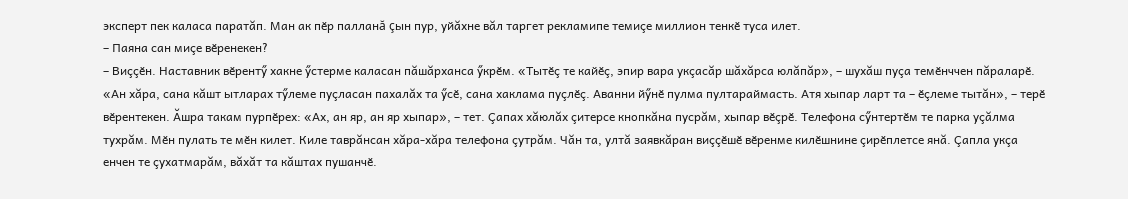эксперт пек каласа паратăп. Ман ак пӗр палланă çын пур, уйăхне вăл таргет рекламипе темиçе миллион тенкӗ туса илет.
– Паяна сан миçе вӗренекен?
– Виççӗн. Наставник вӗрентӳ хакне ӳстерме каласан пăшăрханса ӳкрӗм. «Тытӗç те кайӗç, эпир вара укçасăр шăхăрса юлăпăр», – шухăш пуçа темӗнччен пăраларӗ. «Ан хăра, сана кăшт ытларах тӳлеме пуçласан пахалăх та ӳсӗ, сана хаклама пуçлӗç. Аванни йӳнӗ пулма пултараймасть. Атя хыпар ларт та – ӗçлеме тытăн», – терӗ вӗрентекен. Ăшра такам пурпӗрех: «Ах, ан яр, ан яр хыпар», – тет. Çапах хăюлăх çитерсе кнопкăна пусрăм, хыпар вӗçрӗ. Телефона сӳнтертӗм те парка уçăлма тухрăм. Мӗн пулать те мӗн килет. Киле таврăнсан хăра-хăра телефона çутрăм. Чăн та, ултă заявкăран виççӗшӗ вӗренме килӗшнине çирӗплетсе янă. Çапла укçа енчен те çухатмарăм, вăхăт та кăштах пушанчӗ.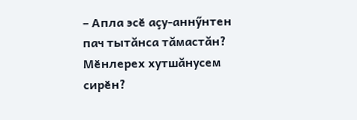– Апла эсӗ аçу-аннӳнтен пач тытăнса тăмастăн? Мӗнлерех хутшăнусем сирӗн?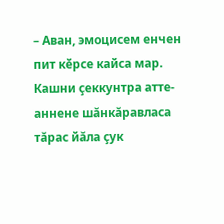– Аван, эмоцисем енчен пит кӗрсе кайса мар. Кашни çеккунтра атте-аннене шăнкăравласа тăрас йăла çук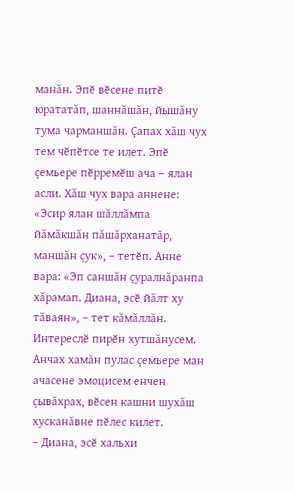манăн. Эпӗ вӗсене питӗ юрататăп, шаннăшăн, йышăну тума чарманшăн. Çапах хăш чух тем чӗпӗтсе те илет. Эпӗ çемьере пӗрремӗш ача – ялан асли. Хăш чух вара аннене: «Эсир ялан шăллăмпа йăмăкшăн пăшăрханатăр, маншăн çук», – тетӗп. Анне вара: «Эп саншăн çуралнăранпа хăрамап. Диана, эсӗ йăлт ху тăваян», – тет кăмăллăн. Интереслӗ пирӗн хутшăнусем. Анчах хамăн пулас çемьере ман ачасене эмоцисем енчен çывăхрах, вӗсен кашни шухăш хусканăвне пӗлес килет.
– Диана, эсӗ хальхи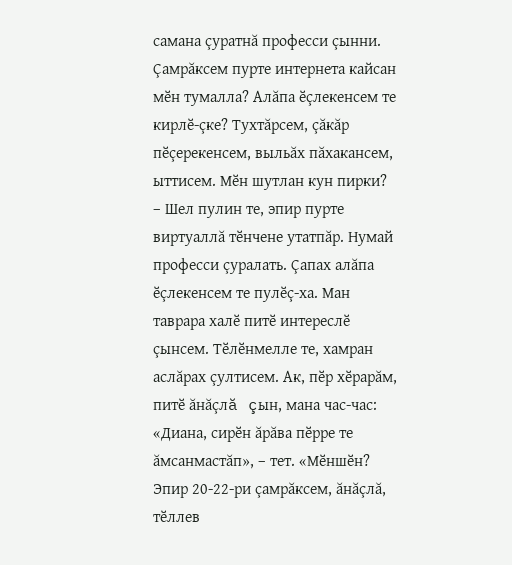самана çуратнă професси çынни. Çамрăксем пурте интернета кайсан мӗн тумалла? Алăпа ӗçлекенсем те кирлӗ-çке? Тухтăрсем, çăкăр пӗçерекенсем, выльăх пăхакансем, ыттисем. Мӗн шутлан кун пирки?
– Шел пулин те, эпир пурте виртуаллă тӗнчене утатпăр. Нумай професси çуралать. Çапах алăпа ӗçлекенсем те пулӗç-ха. Ман таврара халӗ питӗ интереслӗ çынсем. Тӗлӗнмелле те, хамран аслăрах çултисем. Ак, пӗр хӗрарăм, питӗ ăнăçлă çын, мана час-час: «Диана, сирӗн ăрăва пӗрре те ăмсанмастăп», – тет. «Мӗншӗн? Эпир 20-22-ри çамрăксем, ăнăçлă, тӗллев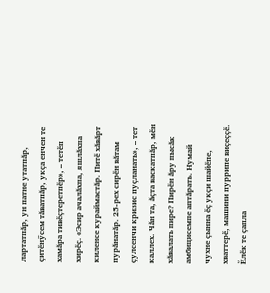лартатпăр, ун патне утатпăр, çитӗнӳсем тăватпăр, укçа енчен те хамăра тивӗçтеретпӗр», – тетӗп хирӗç. «Эсир ачалăхпа, яшлăхпа киленсе кураймастăр. Питӗ хăвăрт пурăнатăр. 25-рех сирӗн вăтам çулсенчи кризис пуçланать», – тет каллех. Чăн та, ăçта васкатпăр, мӗн хăвалать пире? Пирӗн ăру пысăк амбицисемпе аптăрать. Нумай чухне çынна ӗç укçи шайӗпе, хваттерӗ, машини пуррипе виçеççӗ. Ӗлӗк те çапла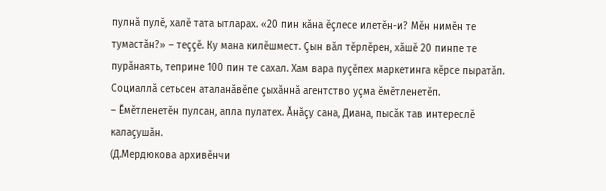пулнă пулӗ, халӗ тата ытларах. «20 пин кăна ӗçлесе илетӗн-и? Мӗн нимӗн те тумастăн?» – теççӗ. Ку мана килӗшмест. Çын вăл тӗрлӗрен, хăшӗ 20 пинпе те пурăнаять, теприне 100 пин те сахал. Хам вара пуçӗпех маркетинга кӗрсе пыратăп. Социаллă сетьсен аталанăвӗпе çыхăннă агентство уçма ӗмӗтленетӗп.
– Ӗмӗтленетӗн пулсан, апла пулатех. Ăнăçу сана, Диана, пысăк тав интереслӗ калаçушăн.
(Д.Мердюкова архивӗнчи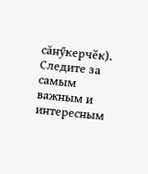сăнӳкерчӗк).
Следите за самым важным и интересным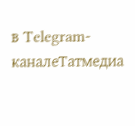в Telegram-каналеТатмедиа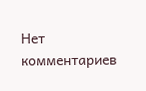Нет комментариев